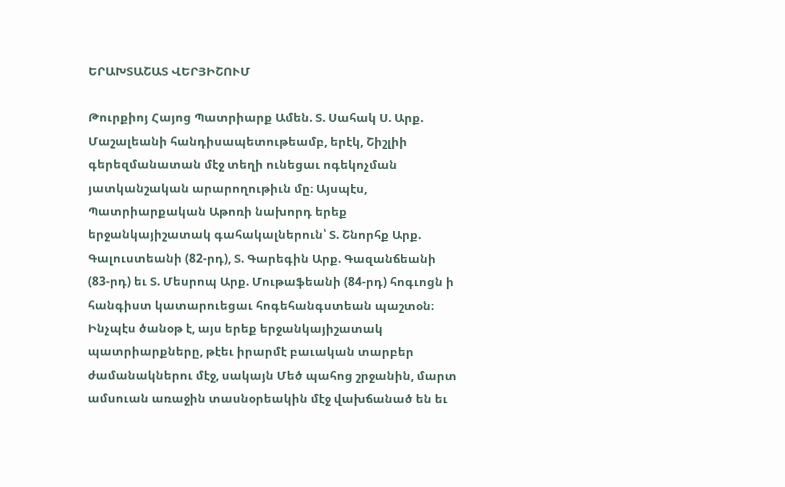ԵՐԱԽՏԱՇԱՏ ՎԵՐՅԻՇՈՒՄ

Թուրքիոյ Հայոց Պատրիարք Ամեն. Տ. Սահակ Ս. Արք. Մաշալեանի հանդիսապետութեամբ, երէկ, Շիշլիի գերեզմանատան մէջ տեղի ունեցաւ ոգեկոչման յատկանշական արարողութիւն մը։ Այսպէս, Պատրիարքական Աթոռի նախորդ երեք երջանկայիշատակ գահակալներուն՝ Տ. Շնորհք Արք. Գալուստեանի (82-րդ), Տ. Գարեգին Արք. Գազանճեանի (83-րդ) եւ Տ. Մեսրոպ Արք. Մութաֆեանի (84-րդ) հոգւոցն ի հանգիստ կատարուեցաւ հոգեհանգստեան պաշտօն։ Ինչպէս ծանօթ է, այս երեք երջանկայիշատակ պատրիարքները, թէեւ իրարմէ բաւական տարբեր ժամանակներու մէջ, սակայն Մեծ պահոց շրջանին, մարտ ամսուան առաջին տասնօրեակին մէջ վախճանած են եւ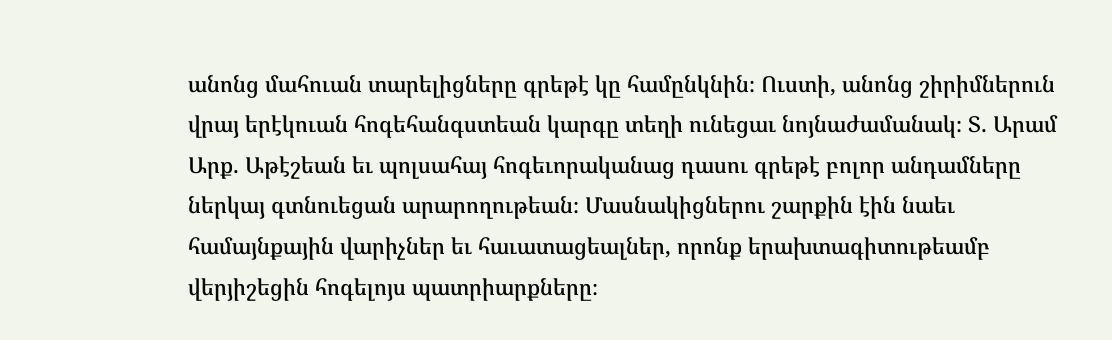անոնց մահուան տարելիցները գրեթէ կը համընկնին։ Ուստի, անոնց շիրիմներուն վրայ երէկուան հոգեհանգստեան կարգը տեղի ունեցաւ նոյնաժամանակ։ Տ. Արամ Արք. Աթէշեան եւ պոլսահայ հոգեւորականաց դասու գրեթէ բոլոր անդամները ներկայ գտնուեցան արարողութեան։ Մասնակիցներու շարքին էին նաեւ համայնքային վարիչներ եւ հաւատացեալներ, որոնք երախտագիտութեամբ վերյիշեցին հոգելոյս պատրիարքները։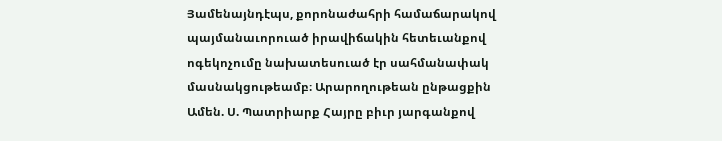Յամենայնդէպս, քորոնաժահրի համաճարակով պայմանաւորուած իրավիճակին հետեւանքով ոգեկոչումը նախատեսուած էր սահմանափակ մասնակցութեամբ։ Արարողութեան ընթացքին Ամեն. Ս. Պատրիարք Հայրը բիւր յարգանքով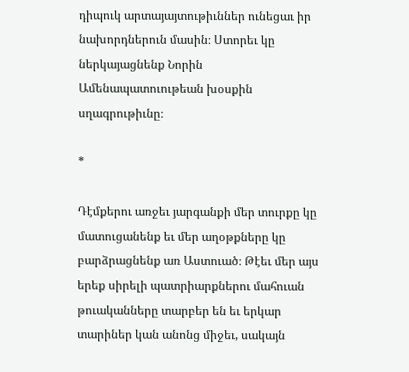դիպուկ արտայայտութիւններ ունեցաւ իր նախորդներուն մասին։ Ստորեւ կը ներկայացնենք Նորին Ամենապատուութեան խօսքին սղագրութիւնը։

*

Դէմքերու առջեւ յարգանքի մեր տուրքը կը մատուցանենք եւ մեր աղօթքները կը բարձրացնենք առ Աստուած։ Թէեւ մեր այս երեք սիրելի պատրիարքներու մահուան թուականները տարբեր են եւ երկար տարիներ կան անոնց միջեւ, սակայն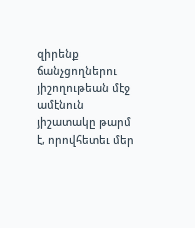զիրենք ճանչցողներու յիշողութեան մէջ ամէնուն յիշատակը թարմ է, որովհետեւ մեր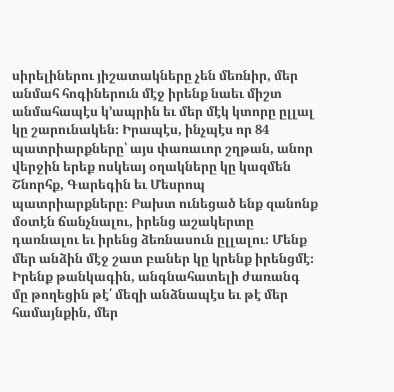սիրելիներու յիշատակները չեն մեռնիր, մեր անմահ հոգիներուն մէջ իրենք նաեւ միշտ անմահապէս կ՚ապրին եւ մեր մէկ կտորը ըլլալ կը շարունակեն։ Իրապէս, ինչպէս որ 84 պատրիարքները՝ այս փառաւոր շղթան, անոր վերջին երեք ոսկեայ օղակները կը կազմեն Շնորհք, Գարեգին եւ Մեսրոպ պատրիարքները։ Բախտ ունեցած ենք զանոնք մօտէն ճանչնալու, իրենց աշակերտը դառնալու եւ իրենց ձեռնասուն ըլլալու։ Մենք մեր անձին մէջ շատ բաներ կը կրենք իրենցմէ։ Իրենք թանկագին, անգնահատելի ժառանգ մը թողեցին թէ՛ մեզի անձնապէս եւ թէ մեր համայնքին, մեր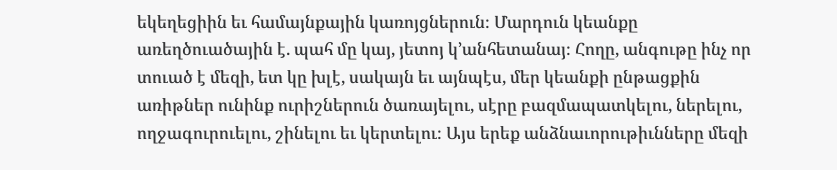եկեղեցիին եւ համայնքային կառոյցներուն։ Մարդուն կեանքը առեղծուածային է. պահ մը կայ, յետոյ կ՚անհետանայ։ Հողը, անգութը ինչ որ տուած է մեզի, ետ կը խլէ, սակայն եւ այնպէս, մեր կեանքի ընթացքին առիթներ ունինք ուրիշներուն ծառայելու, սէրը բազմապատկելու, ներելու, ողջագուրուելու, շինելու եւ կերտելու։ Այս երեք անձնաւորութիւնները մեզի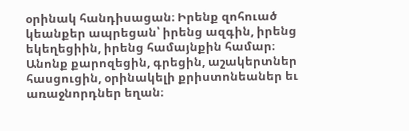օրինակ հանդիսացան։ Իրենք զոհուած կեանքեր ապրեցան՝ իրենց ազգին, իրենց եկեղեցիին, իրենց համայնքին համար։ Անոնք քարոզեցին, գրեցին, աշակերտներ հասցուցին, օրինակելի քրիստոնեաներ եւ առաջնորդներ եղան։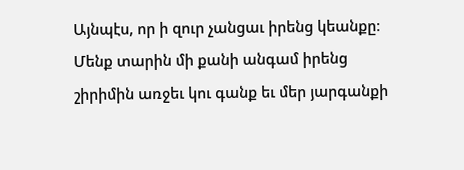Այնպէս, որ ի զուր չանցաւ իրենց կեանքը։ Մենք տարին մի քանի անգամ իրենց շիրիմին առջեւ կու գանք եւ մեր յարգանքի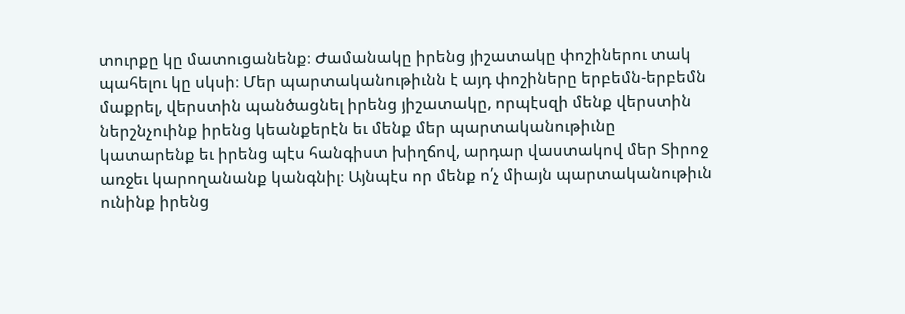տուրքը կը մատուցանենք։ Ժամանակը իրենց յիշատակը փոշիներու տակ պահելու կը սկսի։ Մեր պարտականութիւնն է այդ փոշիները երբեմն-երբեմն մաքրել, վերստին պանծացնել իրենց յիշատակը, որպէսզի մենք վերստին ներշնչուինք իրենց կեանքերէն եւ մենք մեր պարտականութիւնը կատարենք եւ իրենց պէս հանգիստ խիղճով, արդար վաստակով մեր Տիրոջ առջեւ կարողանանք կանգնիլ։ Այնպէս որ մենք ո՛չ միայն պարտականութիւն ունինք իրենց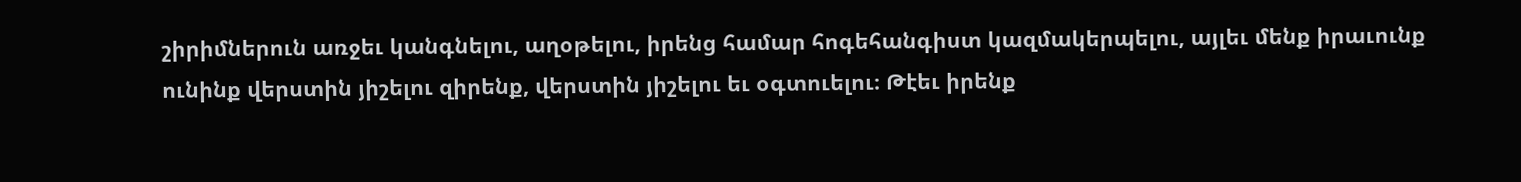շիրիմներուն առջեւ կանգնելու, աղօթելու, իրենց համար հոգեհանգիստ կազմակերպելու, այլեւ մենք իրաւունք ունինք վերստին յիշելու զիրենք, վերստին յիշելու եւ օգտուելու։ Թէեւ իրենք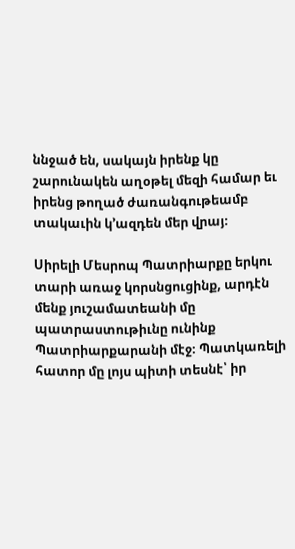ննջած են, սակայն իրենք կը շարունակեն աղօթել մեզի համար եւ իրենց թողած ժառանգութեամբ տակաւին կ՚ազդեն մեր վրայ։

Սիրելի Մեսրոպ Պատրիարքը երկու տարի առաջ կորսնցուցինք, արդէն մենք յուշամատեանի մը պատրաստութիւնը ունինք Պատրիարքարանի մէջ։ Պատկառելի հատոր մը լոյս պիտի տեսնէ՝ իր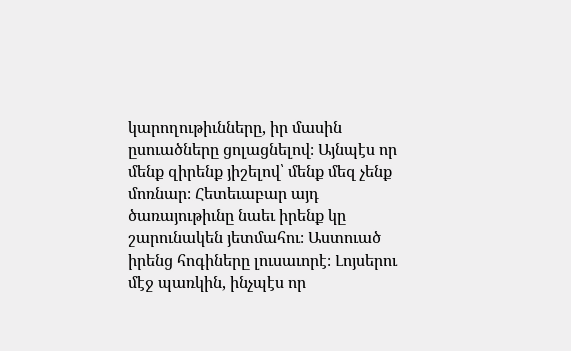կարողութիւնները, իր մասին ըսուածները ցոլացնելով։ Այնպէս որ մենք զիրենք յիշելով՝ մենք մեզ չենք մոռնար։ Հետեւաբար այդ ծառայութիւնը նաեւ իրենք կը շարունակեն յետմահու։ Աստուած իրենց հոգիները լուսաւորէ։ Լոյսերու մէջ պառկին, ինչպէս որ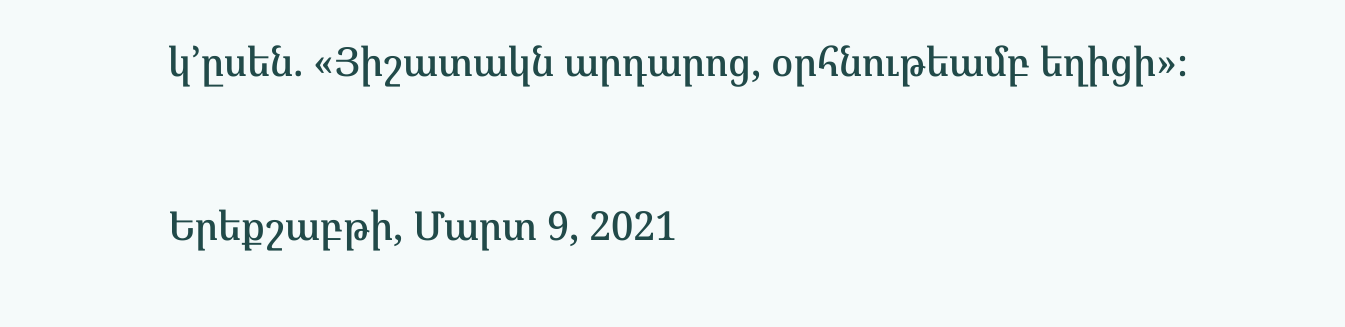կ՚ըսեն. «Յիշատակն արդարոց, օրհնութեամբ եղիցի»։

Երեքշաբթի, Մարտ 9, 2021